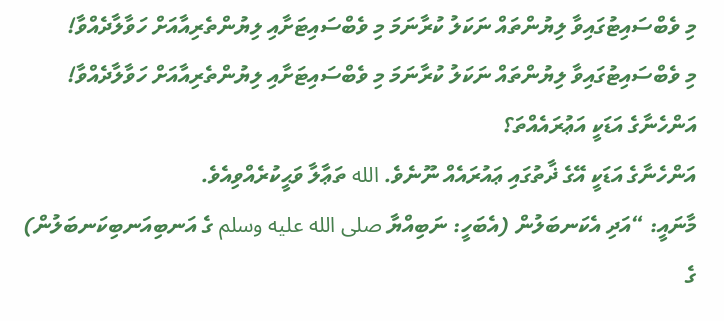މި ވެބްސައިޓުގައިވާ ލިޔުންތައް ނަކަލު ކުރާނަމަ މި ވެބްސައިޓަށާއި ލިޔުންތެރިއާއަށް ހަވާލާދެއްވާ!
މި ވެބްސައިޓުގައިވާ ލިޔުންތައް ނަކަލު ކުރާނަމަ މި ވެބްސައިޓަށާއި ލިޔުންތެރިއާއަށް ހަވާލާދެއްވާ!
އަންހެނާގެ އަޑަކީ އަޢުރައެއްތަ؟
އަންހެނާގެ އަޑަކީ އޭގެ ޛާތުގައި ޢައުރައެއް ނޫނެވެ. الله ތަޢާލާ ވަޙީކުރެއްވިއެވެ.
މާނައީ: “އަދި އެކަނބަލުން (އެބަހީ: ނަބިއްޔާ صلى الله عليه وسلم ގެ އަނބިއަނބިކަނބަލުން) ގެ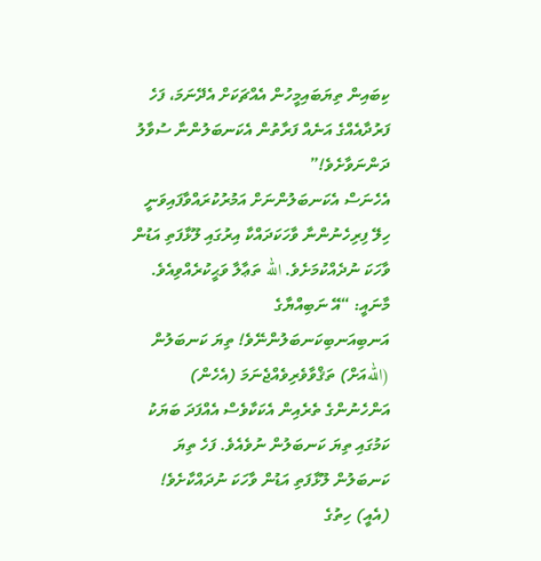ކިބައިން ތިޔަބައިމީހުން އެއްޗަކަށް އެދޭނަމަ، ފަހެ ފަރުދާއެއްގެ އަނެއް ފަރާތުން އެކަނބަލުންނާ ސުވާލު ދަންނަވާށެވެ!”
އެހެނަސް އެކަނބަލުންނަށް އަމުރުކުރައްވާފައިވަނީ ހިލޭ ފިރިހެނުންނާ ވާހަކަދައްކާ އިރުގައި ލޫޅާފަތި އަޑުން ވާހަކަ ނުދެއްކުމަށެވެ. الله ތަޢާލާ ވަޙީކުރެއްވިއެވެ.
މާނައީ: “އޭ ނަބިއްޔާގެ އަނބިއަނބިކަނބަލުންނޭވެ! ތިޔަ ކަނބަލުން (اللهއަށް) ތަޤްވާވެރިވެއްޖެނަމަ (އެހެން) އަންހެނުންގެ ތެރެއިން އެކަކާވެސް އެއްފަދަ ބަޔަކު ކަމުގައި ތިޔަ ކަނބަލުން ނުވެއެވެ. ފަހެ ތިޔަ ކަނބަލުން ލޫޅާފަތި އަޑުން ވާހަކަ ނުދައްކާށެވެ! (އެއީ) ހިތުގެ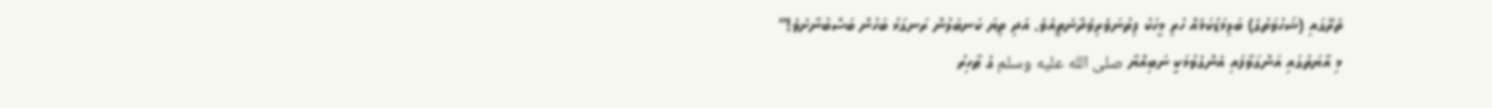ތެރޭގައި (ޝަހުވަތުގެ) ބަލިމަޑުކަމެއް ހުރި މީހަކު ފިތުނަވެރިވެދާނެތީއެވެ. އަދި ތިޔަ ކަނބަލުން ރަނގަޅު ބަހުން ބަސްބުނާށެވެ!”
މި އާޔަތުގައި އަންގަވާފައި އެންގެވުމަކީ ނަބިއްޔާ صلى الله عليه وسلم ގެ ޠާހިރު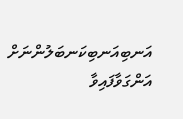އަނބިއަނބިކަނބަލުންނަށް އަންގަވާފައިވާ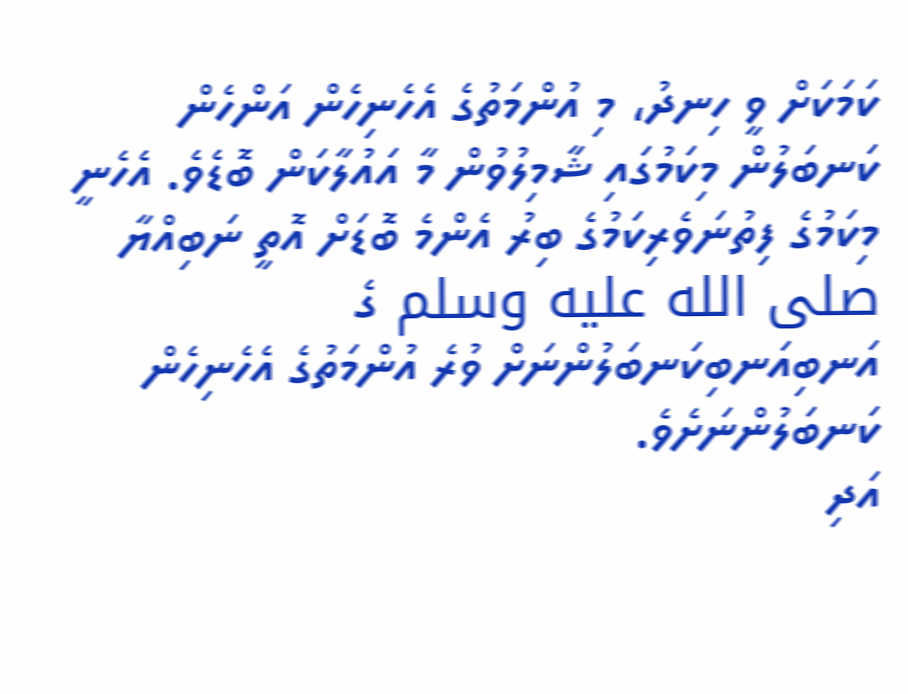ކަމަކަށް ވީ ހިނދު، މި އުންމަތުގެ އެހެނިހެން އަންހެން ކަނބަލުން މިކަމުގައި ޝާމިލުވުން މާ އައުލާކަން ބޮޑެވެ. އެހެނީ މިކަމުގެ ފިތުނަވެރިކަމުގެ ބިރު އެންމެ ބޮޑަށް އޮތީ ނަބިއްޔާ صلى الله عليه وسلم ގެ އަނބިއަނބިކަނބަލުންނަށް ވުރެ އުންމަތުގެ އެހެނިހެން ކަނބަލުންނަށެވެ.
އަދި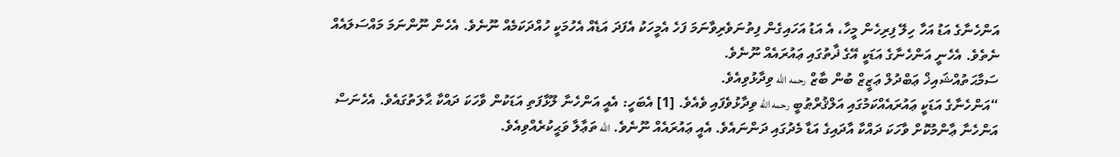އަންހެނާގެ އަޑު އަހާ ހިލޭ ފިރިހެން މީހާ، އެ އަޑު އަހައިގެން ފިތުނަވެރިވާނަމަ ފަހެ އެމީހަކު އެފަދަ އަޑެއް އެހުމަކީ ހުއްދަކަމެއް ނޫނެވެ. އެހެން ނޫންނަމަ މައްސަލައެއް ނެތެވެ. އެހެނީ އަންހެނާގެ އަޑަކީ އޭގެ ޛާތުގައި ޢައުރައެއް ނޫނެވެ.
ސަމާޙަތުއްޝައިޚް ޢަބްދުލް ޢަޒީޒް ބުން ބާޒް رحمه الله ވިދާޅުވިއެވެ.
“އަންހެނާގެ އަޑަކީ ޢައުރައެއްކަމުގައި އަލްޤުރްޠުބީ رحمه الله ވިދާޅުވެފައި ވެއެވެ. [1] އެބަހީ: އެއީ އަންހެނާ ލޫޅާފަތި އަޑަކުން ވާހަކަ ދައްކާ ޙާލަތުގައެވެ. އެހެނަސް އަންހެނާ ޢާންމުކޮށް ވާހަކަ ދައްކާ އާދައިގެ އަޑާ މެދުގައި ދަންނައެވެ. އެއީ ޢައުރައެއް ނޫނެވެ. الله ތަޢާލާ ވަޙީކުރެއްވިއެވެ.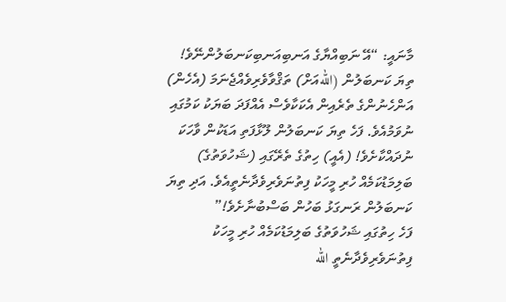މާނައީ: “އޭ ނަބިއްޔާގެ އަނބިއަނބިކަނބަލުންނޭވެ! ތިޔަ ކަނބަލުން (اللهއަށް) ތަޤްވާވެރިވެއްޖެނަމަ (އެހެން) އަންހެނުންގެ ތެރެއިން އެކަކާވެސް އެއްފަދަ ބަޔަކު ކަމުގައި ނުވަމުއެވެ. ފަހެ ތިޔަ ކަނބަލުން ލޫޅާފަތި އަޑަކުން ވާހަކަ ނުދައްކާށެވެ! (އެއީ) ހިތުގެ ތެރޭގައި (ޝަހުވަތުގެ) ބަލިމަޑުކަމެއް ހުރި މީހަކު ފިތުނަވެރިވެދާނެތީއެވެ. އަދި ތިޔަ ކަނބަލުން ރަނގަޅު ބަހުން ބަސްބުނާށެވެ!”
ފަހެ ހިތުގައި ޝަހުވަތުގެ ބަލިމަޑުކަމެއް ހުރި މީހަކު ފިތުނަވެރިވެދާނެތީ الله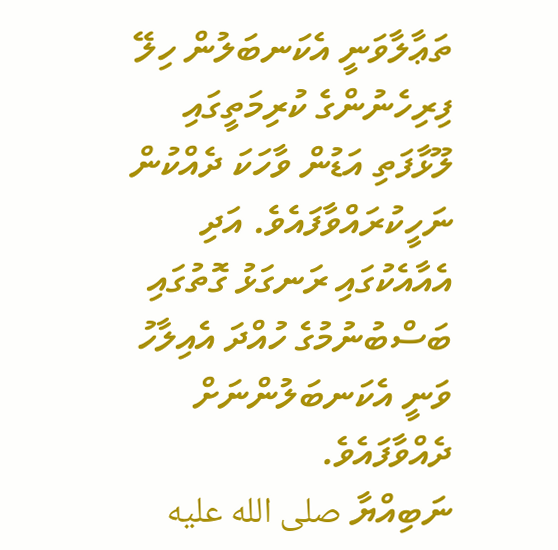ތަޢާލާވަނީ އެކަނބަލުން ހިލޭ ފިރިހެނުންގެ ކުރިމަތީގައި ލޫޅާފަތި އަޑުން ވާހަކަ ދެއްކުން ނަހީކުރައްވާފައެވެ. އަދި އެއާއެކުގައި ރަނގަޅު ގޮތުގައި ބަސްބުނުމުގެ ހުއްދަ އެއިލާހު ވަނީ އެކަނބަލުންނަށް ދެއްވާފައެވެ.
ނަބިއްޔާ صلى الله عليه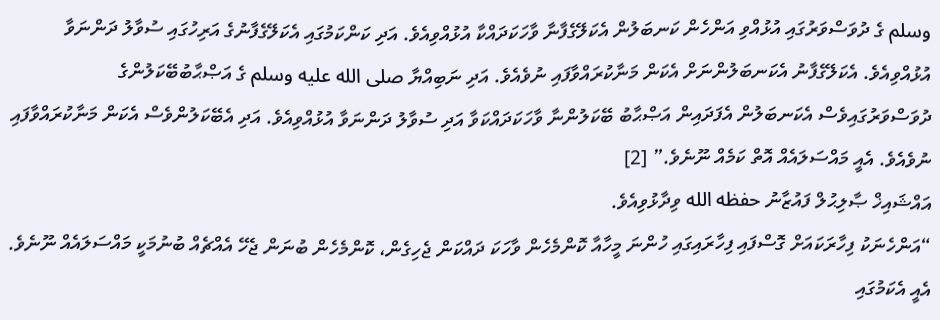وسلم ގެ ދުވަސްވަރުގައި އުޅުއްވި އަންހެން ކަނބަލުން އެކަލޭގެފާނާ ވާހަކަދައްކާ އުޅުއްވިއެވެ. އަދި ކަންކަމުގައި އެކަލޭގެފާނުގެ އަރިހުގައި ސުވާލު ދަންނަވާ އުޅުއްވިއެވެ. އެކަލޭގެފާނު އެކަނބަލުންނަށް އެކަން މަނާކުރައްވާފައި ނުވެއެވެ. އަދި ނަބިއްޔާ صلى الله عليه وسلم ގެ އަޞްޙާބުބޭކަލުންގެ ދުވަސްވަރުގައިވެސް އެކަނބަލުން އެފަދައިން އަޞްޙާބު ބޭކަލުންނާ ވާހަކަދައްކަވާ އަދި ސުވާލު ދަންނަވާ އުޅުއްވިއެވެ. އަދި އެބޭކަލުންވެސް އެކަން މަނާކުރައްވާފައި ނުވެއެވެ. އެއީ މައްސަލައެއް އޮތް ކަމެއް ނޫނެވެ.” [2]
އައްޝައިޚް ޞާލިޙުލް ފައުޒާނު حفظه الله ވިދާޅުވިއެވެ.
“އަންހެނަކު ފިހާރަކައަށް ގޮސްފައި ފިހާރައިގައި ހުންނަ މީހާއާ ކޮންމެހެން ވާހަކަ ދައްކަން ޖެހިގެން، ކޮންމެހެން ބުނަން ޖެހޭ އެއްޗެއް ބުނުމަކީ މައްސަލައެއް ނޫނެވެ. އެއީ އެކަމުގައި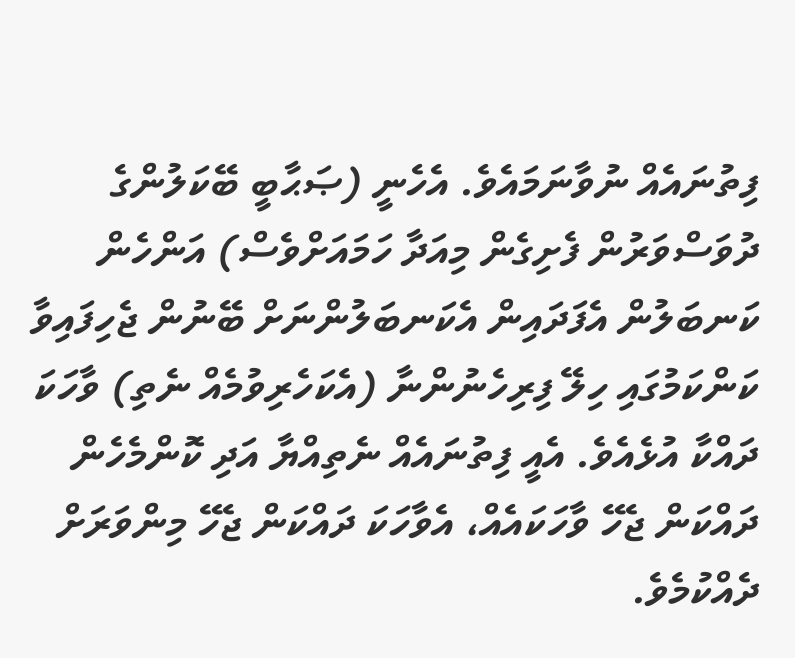ފިތުނައެއް ނުވާނަމައެވެ. އެހެނީ (ޞަޙާބީ ބޭކަލުންގެ ދުވަސްވަރުން ފެށިގެން މިއަދާ ހަމައަށްވެސް) އަންހެން ކަނބަލުން އެފަދައިން އެކަނބަލުންނަށް ބޭނުން ޖެހިފައިވާ ކަންކަމުގައި ހިލޭ ފިރިހެނުންނާ (އެކަހެރިވުމެއް ނެތި) ވާހަކަ ދައްކާ އުޅެއެވެ. އެއީ ފިތުނައެއް ނެތިއްޔާ އަދި ކޮންމެހެން ދައްކަން ޖެހޭ ވާހަކައެއް، އެވާހަކަ ދައްކަން ޖެހޭ މިންވަރަށް ދެއްކުމެވެ.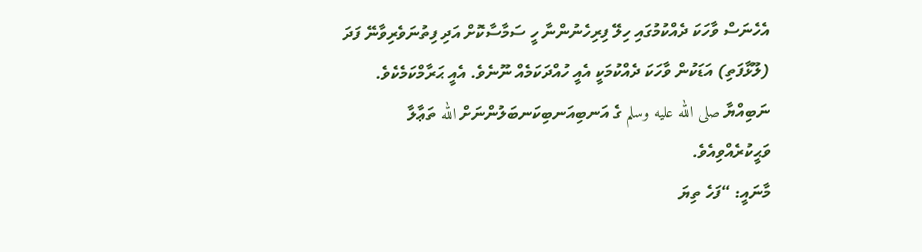އެހެނަސް ވާހަކަ ދެއްކުމުގައި ހިލޭ ފިރިހެނުންނާ ހީ ސަމާސާކޮށް އަދި ފިތުނަވެރިވާނޭ ފަދަ (ލޫޅާފަތި) އަޑަކުން ވާހަކަ ދެއްކުމަކީ އެއީ ހުއްދަކަމެއް ނޫނެވެ. އެއީ ޙަރާމްކަމެކެވެ. ނަބިއްޔާ صلى الله عليه وسلم ގެ އަނބިއަނބިކަނބަލުންނަށް الله ތަޢާލާ ވަޙީކުރެއްވިއެވެ.
މާނައީ: “ފަހެ ތިޔަ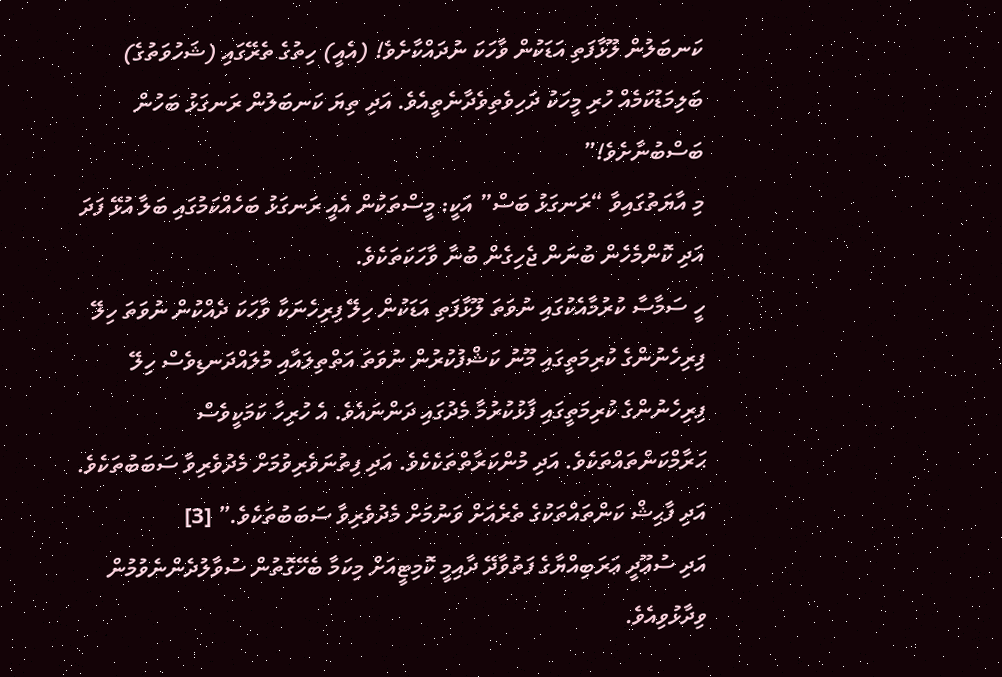ކަނބަލުން ލޫޅާފަތި އަޑަކުން ވާހަކަ ނުދައްކާށެވެ! (އެއީ) ހިތުގެ ތެރޭގައި (ޝަހުވަތުގެ) ބަލިމަޑުކަމެއް ހުރި މީހަކު ދަހިވެތިވެދާނެތީއެވެ. އަދި ތިޔަ ކަނބަލުން ރަނގަޅު ބަހުން ބަސްބުނާށެވެ!”
މި އާޔަތުގައިވާ “ރަނގަޅު ބަސް” އަކީ: މީސްތަކުން އެއީ ރަނގަޅު ބަހެއްކަމުގައި ބަލާ އުޅޭ ފަދަ އަދި ކޮންމެހެން ބުނަން ޖެހިގެން ބުނާ ވާހަކަތަކެވެ.
ހީ ސަމާސާ ކުރުމާއެކުގައި ނުވަތަ ލޫޅާފަތި އަޑަކުން ހިލޭ ފިރިހެނަކާ ވާހަކަ ދެއްކުން ނުވަތަ ހިލޭ ފިރިހެނުންގެ ކުރިމަތީގައި މޫނު ކަޝްފުކުރުން ނުވަތަ އަތްތިލައާއި މުލައްދަނޑިވެސް ހިލޭ ފިރިހެނުންގެ ކުރިމަތީގައި ފާޅުކުރުމާ މެދުގައި ދަންނައެވެ. އެ ހުރިހާ ކަމަކީވެސް ޙަރާމްކަންތައްތަކެވެ. އަދި މުންކަރާތްތަކެކެވެ. އަދި ފިތުނަވެރިވުމަށް މެދުވެރިވާ ސަބަބުތަކެވެ. އަދި ފާޙިޝް ކަންތައްތަކުގެ ތެރެއަށް ވަނުމަށް މެދުވެރިވާ ސަބަބުތަކެވެ.” [3]
އަދި ސުޢޫދީ ޢަރަބިއްޔާގެ ފަތުވާދޭ ދާއިމީ ކޮމިޓީއަށް މިކަމާ ބެހޭގޮތުން ސުވާލުދެންނެވުމުން ވިދާޅުވިއެވެ.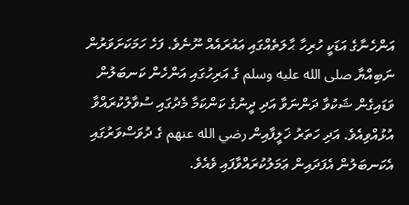އަންހެނާގެ އަޑަކީ ހުރިހާ ޙާލަތެއްގައި ޢައުރައެއް ނޫނެވެ. ފަހެ ހަމަކަށަވަރުން ނަބިއްޔާ صلى الله عليه وسلم ގެ އަރިހުގައި އަންހެން ކަނބަލުން ވަޑައިގެން ޝަކުވާ ދަންނަވާ އަދި ދީނުގެ ކަންކަމާ މެދުގައި ސުވާލުކުރައްވާ އުޅުއްވިއެވެ. އަދި ހަތަރު ޚަލީފާއިން رضي الله عنهم ގެ ދުވަސްވަރުގައި އެކަނބަލުން އެފަދައިން ޢަމަލުކުރައްވާފައި ވެއެވެ.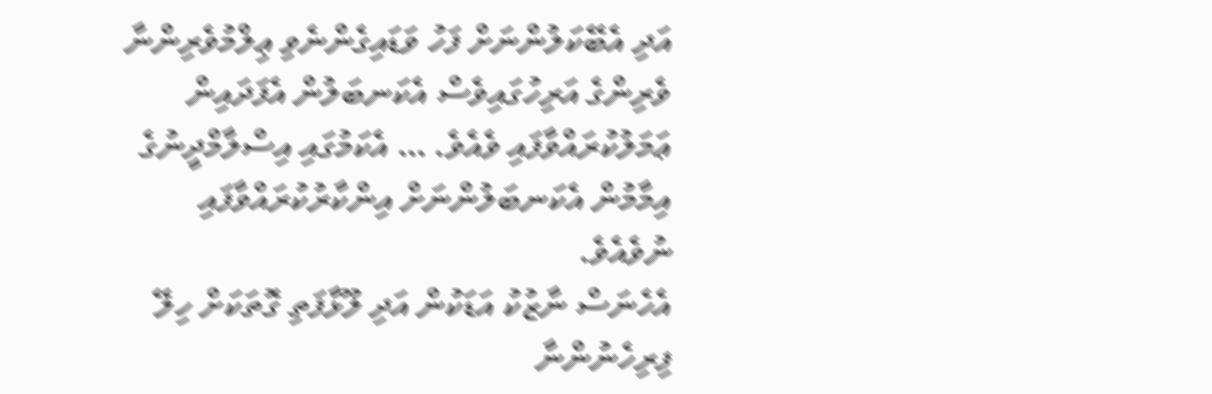އަދި އެބޭކަލުންނަށް ފަހު ވަޑައިގެންނެވި ޢިލްމުވެރިންނާ ވެރިންގެ އަރިހުގައިވެސް އެކަނބަލުން އެފަދައިން ޢަމަލުކުރައްވާފައި ވެއެވެ. … އެކަމުގައި އިސްލާމްދީނުގެ އިމާމުން އެކަނބަލުންނަށް އިންކާރުކުރައްވާފައި ނުވެއެވެ.
އެހެނަސް ނާޒުކު އަޑަކުން އަދި ލޫޅާފަތި ގޮތަކަށް ހިލޭ ފިރިހެނުންނާ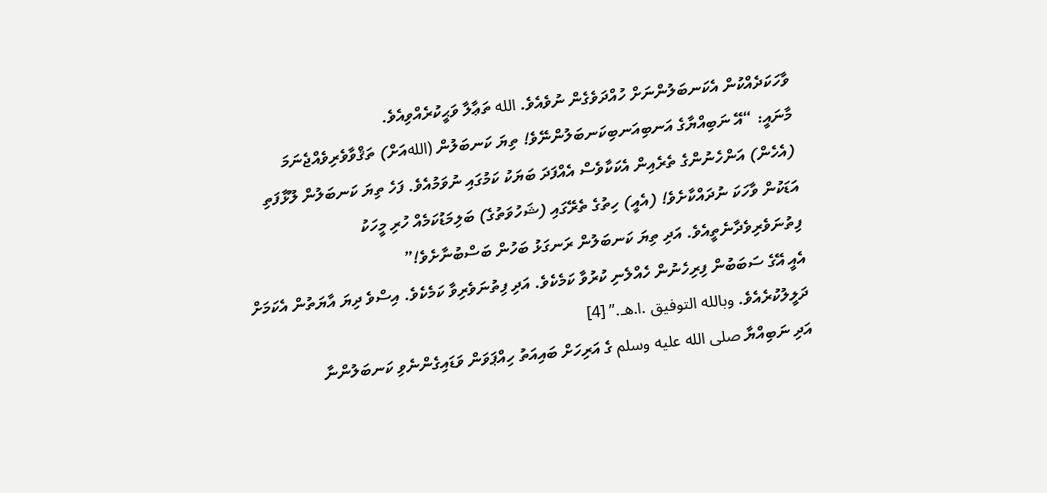ވާހަކަދެއްކުން އެކަނބަލުންނަށް ހުއްދަވެގެން ނުވެއެވެ. الله ތަޢާލާ ވަޙީކުރެއްވިއެވެ.
މާނައީ: “އޭ ނަބިއްޔާގެ އަނބިއަނބިކަނބަލުންނޭވެ! ތިޔަ ކަނބަލުން (اللهއަށް) ތަޤްވާވެރިވެއްޖެނަމަ (އެހެން) އަންހެނުންގެ ތެރެއިން އެކަކާވެސް އެއްފަދަ ބަޔަކު ކަމުގައި ނުވަމުއެވެ. ފަހެ ތިޔަ ކަނބަލުން ލޫޅާފަތި އަޑަކުން ވާހަކަ ނުދައްކާށެވެ! (އެއީ) ހިތުގެ ތެރޭގައި (ޝަހުވަތުގެ) ބަލިމަޑުކަމެއް ހުރި މީހަކު ފިތުނަވެރިވެދާނެތީއެވެ. އަދި ތިޔަ ކަނބަލުން ރަނގަޅު ބަހުން ބަސްބުނާށެވެ!”
އެއީ އޭގެ ސަބަބުން ފިރިހެނުން ހެއްލެނި ކުރުވާ ކަމެކެވެ. އަދި ފިތުނަވެރިވާ ކަމެކެވެ. އިސްވެ ދިޔަ އާޔަތުން އެކަމަށް ދަލީލުކުރެއެވެ. وبالله التوفيق .ا.هـ.” [4]
އަދި ނަބިއްޔާ صلى الله عليه وسلم ގެ އަރިހަށް ބައިއަތު ހިއްޕަވަން ވަޑައިގެންނެވި ކަނބަލުންނާ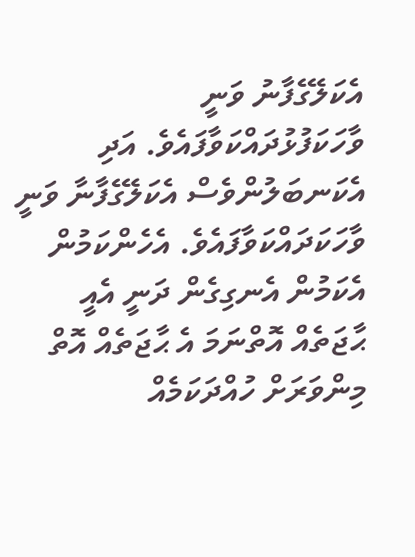އެކަލޭގެފާނު ވަނީ ވާހަކަފުޅުދައްކަވާފައެވެ. އަދި އެކަނބަލުންވެސް އެކަލޭގެފާނާ ވަނީ ވާހަކަދައްކަވާފައެވެ. އެހެންކަމުން އެކަމުން އެނގިގެން ދަނީ އެއީ ޙާޖަތެއް އޮތްނަމަ އެ ޙާޖަތެއް އޮތް މިންވަރަށް ހުއްދަކަމެއް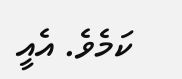ކަމެވެ. އެއީ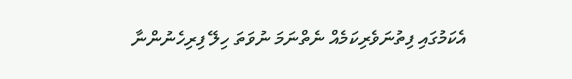އެކަމުގައި ފިތުނަވެރިކަމެއް ނެތްނަމަ ނުވަތަ ހިލޭ ފިރިހެނުންނާ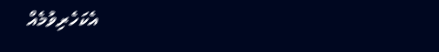އެކަހެރިވުމެއް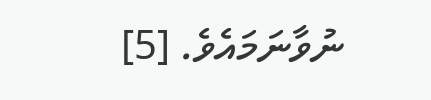ނުވާނަމައެވެ. [5]